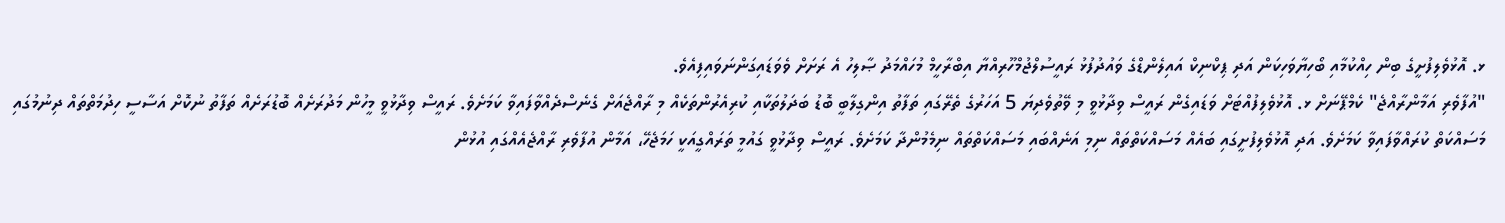ޅ. އޮޅުވެލިފުށީގެ ބިން ހިއްކުމާއި ބޯހިޔާވަހިކަން އަދި ޕިކްނިކް އައިލެންޑްގެ ވައުދުފުޅު ރައީސުލްޖުމްހޫރިއްޔާ އިބްރާހީމް މުހައްމަދު ޞާލިހު އެ ރަށަށް ވެވަޑައިގަންނަވައިފިއެވެ.
"އުފާވެރި އަމާންރާއްޖެ" ކެމްޕޭނަށް ޅ. އޮޅުވެލިފުއްޓަށް ވަޑައިގެން ރައީސް ވިދާޅުވީ މި ވޭތުވެދިޔަ 5 އަހަރުގެ ތެރޭގައި ތަފާތު އިންގިލާބީ ބޮޑު ބަދަލުތަކާއި ކުރިއެރުންތަކެއް މި ރާއްޖެއަށް ގެނެސްދެއްވާފައިވާ ކަމަށެވެ. ރައީސް ވިދާޅުވީ މީހުން މަދުރަށެއް ބޮޑުރަށެއް ތަފާތު ނުކޮށް އަސާސީ ހިދުމަތްތައް ދިނުމުގައި މަސައްކަތް ކުރައްވާފައިވާ ކަމަށެވެ. އަދި އޮޅުވެލިފުށީގައި ބައެއް މަސައްކަތްތައް ނިމި އަނެއްބައި މަސައްކަތްތައް ނިމެމުންދާ ކަމަށެވެ. ރައީސް ވިދާޅުވީ ގައުމީ ތަރައްގީއަކީ ހަމަޖެހޭ، އަމާން އުފާވެރި ރާއްޖެއެއްގައި އުޅުން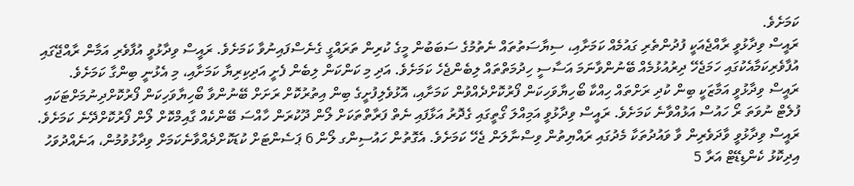ކަމަށެވެ.
ރައީސް ވިދާޅުވީ ރާއްޖެއަކީ ފުދުންތެރި ގައުމެއް ކަމަށާއި، ސިޔާސަތުތައް ނެތުމުގެ ސަބަބުން މީގެ ކުރިން ތަރައްގީ ގެނެސްފައިނުވާ ކަމަށެވެ. ރައީސް ވިދާޅުވީ އުފާވެރި އަމާން ރާއްޖޭގައި އުފާވެރިކަމާއެކުގައި ހަމަޖެހޭ ދިރުއުޅުމެއް ބޭނުންވާނަމަ އަސާސީ ހިދުމަތްތައް ލިބެންޖެހެ ކަމަށެވެ. އަދި މި ކަންކަން ލިބެން ފެށީ އަދިކިރިޔާ ކަމަށާއި، މި އެޅުނީ ބިންގާ ކަމަށެވެ.
ރައީސް ވިދާޅުވީ އަމާޒަކީ ބިން ކުދި ރަށްތައް ހިއްކާ ބޯހިޔާވަހިކަން ފޯރުކޮށްދެއްވުން ކަމަށާއި، އޮޅުވެލިފުށީގެ ބިން އިތުރުކޮށް ރަށަށް ބޭނުންވާ ބޯހިޔާވަހިކަން ފޯރުކޮށްދިނުމަށްޓަކައި ފުލެޓް ނުވަތަ ރޯ ހައުސް އަޅުއްވާނެ ކަމަށެވެ. ރައީސް ވިދާޅުވީ އަމިއްލަ ގޯތީގައި ގެދޮރު އަޅާފައި ނެތް ފަރާތްތަކަށް ލޯން ދޫކުރަން ހާއްސަ ބޭންކެއް ގާއިމްކޮށް ލޯން ފޯރުކޮށްދޭނެ ކަމަށެވެ.
ރައީސް ވިދާޅުވީ ވާދަވެރިން ވާ ވައުދުތަކާ މެދުގައި ރައްޔިތުން ވިސްނާލަން ޖެހޭ ކަމަށެވެ. އެގޮތުން ހައުސިންގ ލޯން 6 ޕަސެންޓަށް ކުޑަކޮށްދެއްވާނެކަމަށް ވިދާޅުވުމުން، އަނެއްދުވަހު އިދިކޮޅު ކެންޑިޑޭޓް އަރާ 5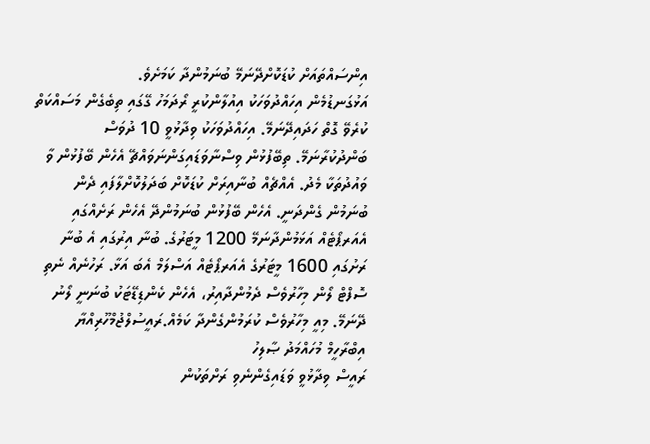އިންސައްތައަށް ކުޑަކޮށްދޭނަމޭ ބުނަމުންދާ ކަމަށެވެ.
އަޅުގަނޑުމެން އިހައްދުވަހަކު އިއުލާންކުރީ ރޯދަމަހު ގޭގައި ތިބެގެން މަސައްކަތް ކުރެވޭ ގޮތް ހަދައިދޭނަމޭ. އިހައްދުވަހަކު ވިދާޅުވީ 10 ދުވަސް ބަންދުކުރާނަމޭ. ތިބޭފުޅުން ވިސްނާވަޑައިގަންނަވައްޗޭ އެހެން ބޭފުޅުން ވާ ވައުދުތަކާ މެދު. އެއްޗެއް ބުނާއިރަށް ކުޑަކޮށް ބަދަލުކޮށްލާފައި ދެން ބުނަމުން ގެންދަނީ. އެހެން ބޭފުޅުން ބުނަމުންދޭ އެހެން ރަށެއްގައި އެއަރޕޯޓެއް އަޅަމުންދާނަމޭ 1200 މީޓަރުގެ. ބުނާ އިރުގައި އެ ބުނާ ރަށުގައި 1600 މީޓަރުގެ އެއަރޕޯޓެއް އަސްލަމް އެބަ އަޅާ. ރަހުނެއް ނެތި ސޮފްޓް ލޯން މިހާރުވެސް ދެމުންދާއިރު، އެހެން ކެންޑިޑޭޓަކު ބުނަނީ ލޯނު ދޭނަމޭ. މިއީ މިހާރުވެސް ކުރަމުންގެންދާ ކަމެއް.ރައީސުލްޖުމްހޫރިއްޔާ އިބްރާހީމް މުހައްމަދު ޞާލިހު
ރައީސް ވިދާޅުވީ ވަޑައިގެންނެވި ރަށްތަކުން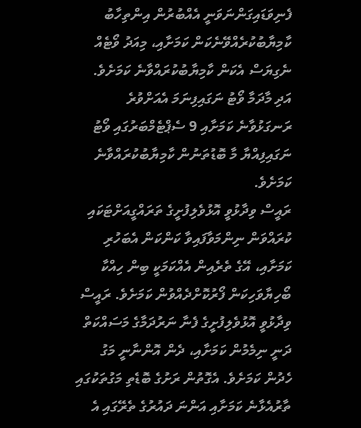ފެނިވަޑައިގަންނަވަނީ އެއްބުރުން އިންތިހާބު ކާމިޔާބުކުރެއްވޭނެކަން ކަމަށާއި، މިއަދު ވޯޓެއް ނެގިޔަސް އެކަން ކާމިޔާބުކުރައްވާނެ ކަމަށެވެ. އަދި މާދަމާ ވޯޓު ނަގައިފިނަމަ އެއަށްވުރެ ރަނގަޅުވާނެ ކަމަށާއި 9 ސެޕްޓެމްބަރުގައި ވޯޓު ނަގައިފިއްޔާ މާ ބޮޑުތަނުން ކާމިޔާބުކުރައްވާނެ ކަމަށެވެ.
ރައީސް ވިދާޅުވީ އޮޅުވެލިފުށީގެ ތަރައްގީއަށްޓަކައި ކުރައްވަން ނިންމަވާފައިވާ ކަންކަން އެބަހުރި ކަމަށާއި، އޭގެ ތެރެއިން އެއްކަމަކީ ބިން ހިއްކާ ބޯހިޔާވަހިކަން ފޯރުކޮށްދެއްވުން ކަމަށެވެ. ރައީސް ވިދާޅުވީ އޮޅުވެލިފުށީގެ ފެނާ ނަރުދަމާގެ މަސައްކަތް ދަނީ ނިމެމުން ކަމަށާއި، ދެން އޮންނާނީ މަގު ހެދުން ކަމަށެވެ. އެގޮތުން ރަށުގެ ބޮޑެތި މަގުތަކުގައި ތާރުއެޅާނެ ކަމަށާއި އަންނަ ދައުރުގެ ތެރޭގައި އެ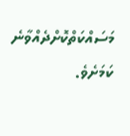މަސައްކަތްކޮށްދެއްވާނެ ކަމަށެވެ.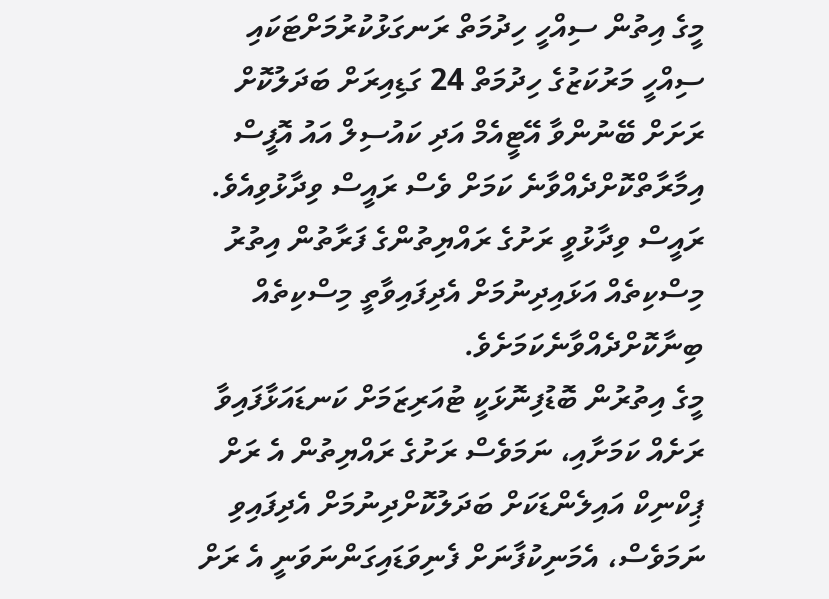މީގެ އިތުން ސިއްހީ ހިދުމަތް ރަނގަޅުކުރުމަށްޓަކައި ސިއްހީ މަރުކަޒުގެ ހިދުމަތް 24 ގަޑިއިރަށް ބަދަލުކޮށް ރަށަށް ބޭނުންވާ އޭޓީއެމް އަދި ކައުސިލް އައު އޮފީސް އިމާރާތްކޮށްދެއްވާނެ ކަމަށް ވެސް ރައީސް ވިދާޅުވިއެވެ. ރައީސް ވިދާޅުވީ ރަށުގެ ރައްޔިތުންގެ ފަރާތުން އިތުރު މިސްކިތެއް އަޅައިދިނުމަށް އެދިފައިވާތީ މިސްކިތެއް ބިނާކޮށްދެއްވާނެކަމަށެވެ.
މީގެ އިތުރުން ބޮޑުފިނޮޅަކީ ޓުއަރިޒަމަށް ކަނޑައަޅާފައިވާ ރަށެއް ކަމަށާއި، ނަމަވެސް ރަށުގެ ރައްޔިތުން އެ ރަށް ޕިކްނިކް އައިލެންޑަކަށް ބަދަލުކޮށްދިނުމަށް އެދިފައިވި ނަމަވެސް، އެމަނިކުފާނަށް ފެނިވަޑައިގަންނަވަނީ އެ ރަށް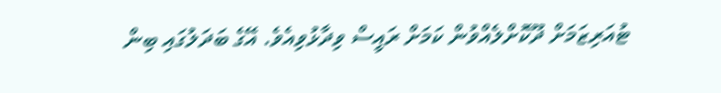ޓުއަރިޒަމަށް ދޫކޮށްލެއްވުން ކަމަށް ރައީސް ވިދާޅުވިއެވެ. އޭގެ ބަދަލުގައި ބިން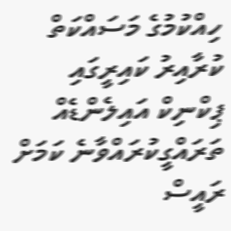ހިއްކުމުގެ މަސައްކަތް ކުރާއިރު ކައިރީގައި ޕިކްނިކް އައިލެންޑެއް ތަރައްގީކުރައްވާނެ ކަމަށް ރައީސް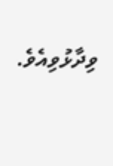ވިދާޅުވިއެވެ.